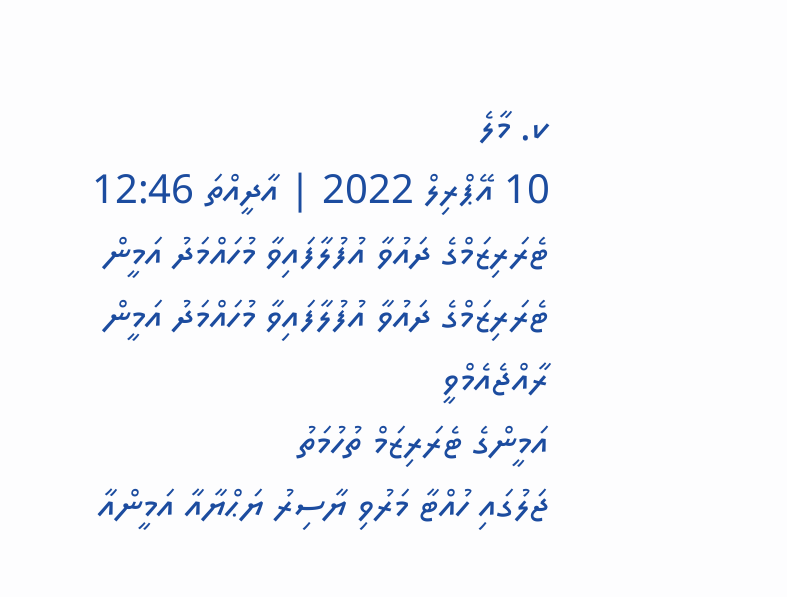ކ. މާލެ
10 އޭޕްރިލް 2022 | އާދީއްތަ 12:46
ޓެރަރިޒަމްގެ ދައުވާ އުފުލާފައިވާ މުހައްމަދު އަމީން
ޓެރަރިޒަމްގެ ދައުވާ އުފުލާފައިވާ މުހައްމަދު އަމީން
ރާއްޖެއެމްވީ
އަމީންގެ ޓެރަރިޒަމް ތުހުމަތު
ޖަލުގައި ހުއްޓާ މަރުވި ޔާސިރު ޔަޙްޔާއާ އަމީންއާ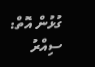ގުޅުން އޮތް: ސިއްރު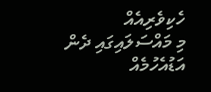ހެކިވެރިއެއް
މި މައްސަލައިގައި ދެން އަޑުއެހުމެއް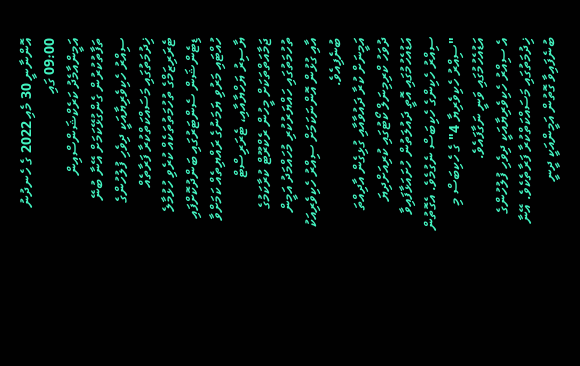އޮންނާނީ 30 މެއި 2022 ގެ ހެނދުނު 09:00 ގައި
އަމީންއާމެދު ކަރެކްޝަންސްއިން ތަފާތުކުރުން ގެންގުޅޭކަމަށް އޭނާ ބުނޭ
ސިއްރު ހެކިވެރިޔާއަކީ ދިވެހި ފުލުހުންގެ ޚިދުމަތުގައި މަސައްކަތްކުރާ ފަރާތެއް
ޓެރަރިޒަމްގެ ތުހުމަތުތަކެއް ކުރެވި ހުޅުމާލެ ޑިޓެންޝަން ސެންޓަރުގައި ބަންދުކޮށްފައި ހުއްޓައި މަރުވި ޔަމަނުގެ ރައްޔިތެއް ކަމަށްވާ ޔާސިރު ޔަހްޔާއާއި، ޓެރަރިސްޓް ޖަމާއަތްތަކަށް މީހުން ރެކްރޫޓް ކުރާކަމުގެ ތުހުމަތުގައި ހައްޔަރުކުރި މުހައްމަދު އަމީން އާއި ގުޅުން އޮންނަކަމަށް ސިއްރު ހެކިވެރިއަކު ބުނެފިއެވެ.
އަމީނަށް ކުރާ ދައުވާއާއި ގުޅިގެން އާދިއްތަ ދުވަހު ކްރިމިނަލް ކޯޓުގައި ކުރިއަށްދިޔަ އަޑުއެހުމުގައި އޮތީ ދައުލަތުން ހުށައަޅާފައިވާ ސިއްރު ހެކިންގެ ހެކިބަސް ނެގުމެވެ. އެގޮތުން "ސިއްރު ހެކިވެރިޔާ 4" ގެ ހެކިބަސް މި އަޑުއެހުމުގައި ވަނީ ނަގާފައެވެ.
އެ ސިއްރު ހެކިވެރިޔާއަކީ ދިވެހި ފުލުހުންގެ ޚިދުމަތުގައި މަސައްކަތްކުރާ ފަރާތެކެވެ. އޭނާ ބުނެފައިވާ ގޮތުން އަމީންއަކީ ދީނީ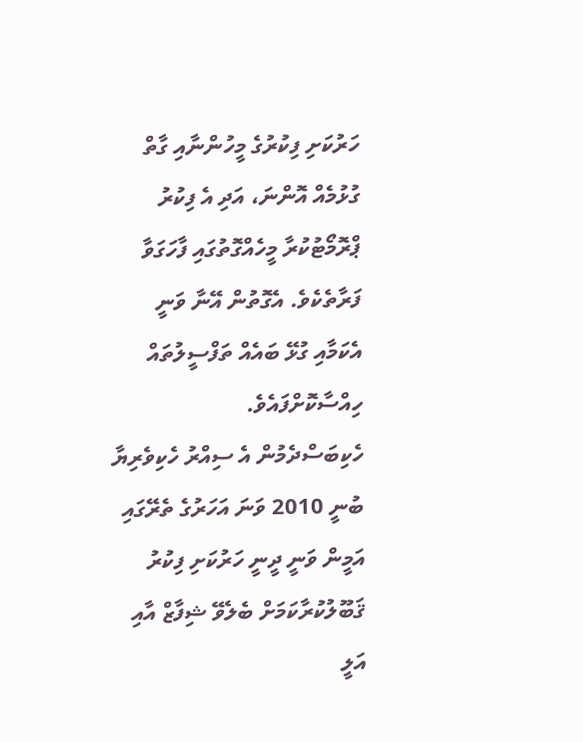ހަރުކަށި ފިކުރުގެ މީހުންނާއި ގާތް ގުޅުމެއް އޮންނަ، އަދި އެ ފިކުރު ޕްރޮމޯޓުކުރާ މީހެއްގޮތުގައި ފާހަގަވާ ފަރާތެކެވެ. އެގޮތުން އޭނާ ވަނީ އެކަމާއި ގުޅޭ ބައެއް ތަފްސީލުތައް ހިއްސާކޮށްފައެވެ.
ހެކިބަސްދެމުން އެ ސިއްރު ހެކިވެރިޔާ ބުނީ 2010 ވަނަ އަހަރުގެ ތެރޭގައި އަމީން ވަނީ ދީނީ ހަރުކަށި ފިކުރު ޤަބޫލުކުރާކަމަށް ބެލެވޭ ޝިފާޒް އާއި އަލީ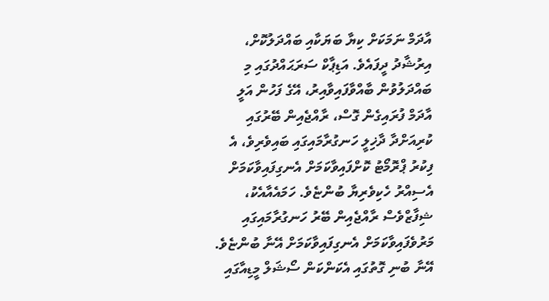އާދަމް ނަމަކަށް ކިޔާ ބަޔަކާއި ބައްދަލުކޮށް، އިރުޝާދު ދީފައެވެ. އަޑިޕާކް ސަރަޙައްދުގައި މި ބައްދަލުވުން ބާއްވާފައިވާއިރު، އޭގެ ފަހުން އަލީ އާދަމް ފުރައިގެން ގޮސް، ރާއްޖެއިން ބޭރުގައި ކުރިއަށްދާ ދާޚިލީ ހަނގުރާމައިގައި ބައިވެރިވެ، އެ ފިކުރު ޕްރޮމޯޓު ކޮށްފައިވާކަމަށް އެނގިފައިވާކަމަށް އެސިއްރު ހެކިވެރިޔާ ބުންޏެވެ. ހަމައެއާއެކު، ޝިފާޒްވެސް ރާއްޖެއިން ބޭރު ހަނގުރާމައިގައި މަރުވެފައިވާކަމަށް އެނގިފައިވާކަމަށް އޭނާ ބުންޏެވެ.
އޭނާ ބުނި ގޮތުގައި އެކަންކަން ސޯޝަލް މީޑިއާގައި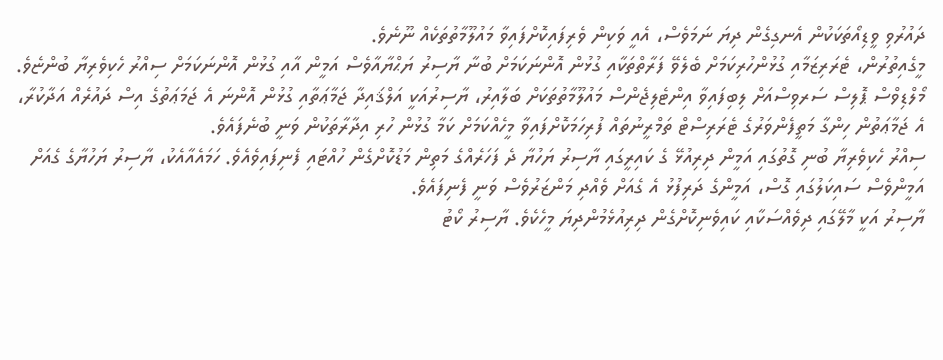ދައުރުވި ވީޑިއޯތަކަކުން އެނގިގެން ދިޔަ ނަމަވެސް، އެއީ ވަކިން ވެރިފައިކޮށްފައިވާ މައުލޫމާތުތަކެއް ނޫނެވެ.
މީގެއިތުރުން، ޓެރަރިޒަމާއި ގުޅުންހުރިކަމަށް ބެލެވޭ ފަރާތްތަކާއި ގުޅުން އޮންނަކަމަށް ބުނާ ޔާސިރު ޔަޙްޔާއާވެސް އަމީން އާއި ގުޅުން އޮންނަކަމަށް ސިއްރު ހެކިވެރިޔާ ބުންޏެވެ. މޯލްޑިވްސް ޕޮލިސް ސަރވިސްއަށް ލިބިފައިވާ އިންޓެލިޖެންސް މައުލޫމާތުތަކަށް ބަލާއިރު، ޔާސިރުއަކީ އަލްޤައިދާ ޖަމާޢަތާއި ގުޅުން އޮންނަ އެ ޖަމަޢަތުގެ އިސް ދައުރެއް އަދާކުރާ، އެ ޖަމާޢަތުން ހިންގާ މަތީފެންވަރުގެ ޓެރަރިސްޓް ތަމްރީނުތައް ފުރިހަމަކޮށްފައިވާ މީހެއްކަމަށް ކަމާ ގުޅުން ހުރި އިދާރާތަކުން ވަނީ ބުނެފައެވެ.
ސިއްރު ހެކިވެރިޔާ ބުނި ގޮތުގައި އަމީން ދިރިއުޅޭ ގެ ކައިރީގައި ޔާސިރު ޔަހުޔާ ދެ ފަހަރެއްގެ މަތިން މަޑުކޮށްގެން ހުއްޓައި ފެނިފައިވެއެވެ. ހަމައެއާއެކު، ޔާސިރު ޔަހުޔާގެ ގެއަށް އަމީންވެސް ސައިކަލުގައި ގޮސް، އަމީންގެ ދަރިފުޅު އެ ގެއަށް ވެއްދި މަންޒަރުވެސް ވަނީ ފެނިފައެވެ.
ޔާސިރު އަކީ މާލޭގައި ދިވެއްސަކާއި ކައިވެނިކޮށްގެން ދިރިއުޅެމުންދިޔަ މީހެކެވެ. ޔާސިރު ކޯޓު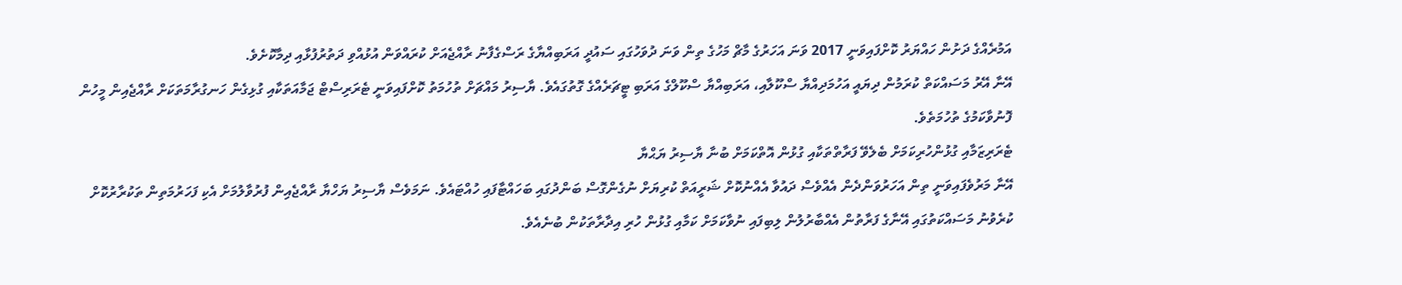އަމުރެއްގެ ދަށުން ހައްޔަރު ކޮށްފައިވަނީ 2017 ވަނަ އަހަރުގެ މާޗް މަހުގެ ތިން ވަނަ ދުވަހުގައި ސައުދީ އަރަބިއްޔާގެ ރަސްގެފާނު ރާއްޖެއަށް ކުރައްވަން އުޅުއްވި ދަތުރުފުޅާއި ދިމާކޮށެވެ.
އޭނާ އޭރު މަސައްކަތް ކުރަމުން ދިޔައީ އަހުމަދިއްޔާ ސްކޫލާއި، އަރަބިއްޔާ ސްކޫލްގެ އަރަބި ޓީޗަރެއްގެ ގޮތުގައެވެ. ޔާސިރު މައްޗަށް ތުހުމަތު ކޮށްފައިވަނީ ޓެރަރިސްޓް ޖަމާއަތަކާއި ގުޅިގެން ހަނގުރާމަތަކަށް ރާއްޖެއިން މީހުން ފޮނުވާކަމުގެ ތުހުމަތެވެ.
ޓެރަރިޒަމާއި ގުޅުންހުރިކަމަށް ބެލެވޭ ފަރާތްތަކާއި ގުޅުން އޮތްކަމަށް ބުނާ ޔާސިރު ޔަޙްޔާ
އޭނާ މަރުވެފައިވަނީ ތިން އަހަރުވަންދެން އެއްވެސް ދައުވާ އެއްނުކޮށް ޝަރީއަތް ކުރިޔަށް ނުގެންގޮސް ބަންދުގައި ބަހައްޓާފައި ހުއްޓައެވެ. ނަމަވެސް ޔާސިރު ޔަހްޔާ ރާއްޖެއިން ފުރުވާލުމަށް އެކި ފަހަރުމަތިން ތަކުރާރުކޮށް ކުރެވުނު މަސައްކަތުގައި އޭނާގެ ފަރާތުން އެއްބާރުލުން ލިބިފައި ނުވާކަމަށް ކަމާއި ގުޅުން ހުރި އިދާރާތަކުން ބުނެއެވެ.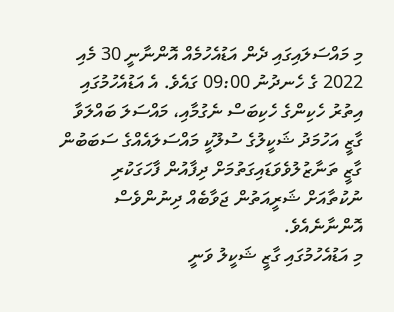މި މައްސަލައިގައި ދެން އަޑުއެހުމެއް އޮންނާނީ 30 މެއި 2022 ގެ ހެނދުނު 09:00 ގައެވެ. އެ އަޑުއެހުމުގައި އިތުރު ހެކިންގެ ހެކިބަސް ނެގުމާއި، މައްސަލަ ބައްލަވާ ގާޒީ އަހުމަދު ޝަކީލުގެ ސުލޫކީ މައްސަލައެއްގެ ސަބަބުން ގާޒީ ތަނާޒުލުވެވަޑައިގަތުމަށް ދިފާއުން ފާހަގަކުރި ނުކުތާއަށް ޝަރީއަތުން ޖަވާބެއް ދިނުންވެސް އޮންނާނެއެވެ.
މި އަޑުއެހުމުގައި ގާޒީ ޝަކީލު ވަނީ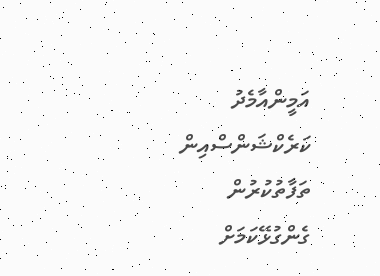އަމީންއާމެދު ކަރެކްޝަންސްއިން ތަފާތުކުރުން ގެންގުޅޭކަމަށް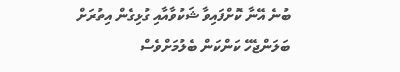ބުނެ އޭނާ ކޮށްފައިވާ ޝަކުވާއާއި ގުޅިގެން އިތުރަށް ބަލަންޖެހޭ ކަންކަން ބެލުމަށްވެސް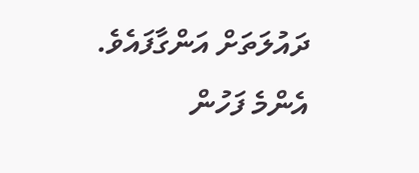ދައުލަތަށް އަންގާފައެވެ.
އެންމެ ފަހުން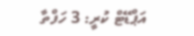އަޕްޑޭޓް ކުރީ: 3 ހަފްތާ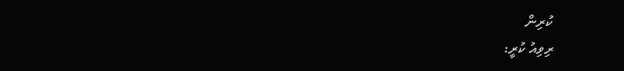ކުރިން
ރިވިއު ކުރީ: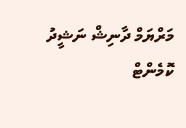މަރްޔަމް ދާނިޝް ނަޝީދު
ކޮމެންޓް